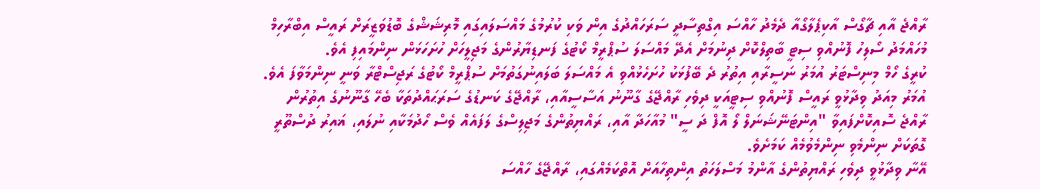ރާއްޖެ އާއި ޗާގޯސް އާކިޕެލާގޯއާ ދެމެދު ހާއްސަ އިގްތިސާދީ ސަރަހައްދުގެ އިން ވަކި ކުރުމުގެ މައްސަލައިގައި މޮރިޝަޝްގެ ބޮޑުވަޒީރަށް ރައީސް އިބްރާހިމް މުހައްމަދު ސޯލިހު ފޮނުއްވި ސިޓީ ބާތިލްކޮށް ދިނުމަށް އެދޭ މައްސަލަ ސުޕްރީމް ކޯޓުގެ ފަނޑިޔާރުންގެ މަޖިލީހަށް ހުށަހަޅަން ނިންމައިފި އެވެ.
ކުރީގެ ހޯމް މިނިސްޓަރު އުމަރު ނަސީރާއި އިތުރު ދެ ބޭފުޅަކު ހުށަހެޅުއްވި އެ މައްސަލަ ބަލައިނުގަތުމަށް ސުޕްރީމް ކޯޓުގެ ރަޖިސްޓްރާ ވަނީ ނިންމަވާފަ އެވެ.
އުމަރު މިއަދު ވިދާޅުވީ ރައީސް ފޮނުއްވި ސިޓީއަކީ ދިވެހި ރާއްޖޭގެ ގާނޫނު އަސާސީއާއި، ރާއްޖޭގެ ކަނޑުގެ ސަރަޙައްދުތަކާ ބެހޭ ގާނޫނުގެ އިތުރުން ރާއްޖެ ސޮއިކޮށްފައިވާ "އިންޓަނޭޝަނަލް ލޯ އޮފް ދަ ސީ" މުއާހަދާ އާއި، ރައްޔިތުންގެ މަޖިލިސްގެ ލަފައެއް ވެސް ހޯދުމަކާއި ނުލައި، ޣައިރު ދުސްތޫރީ ގޮތަކަށް ނިންމެވި ނިންމެވުމެއް ކަމަށެވެ.
އޭނާ ވިދާޅުވީ ދިވެހި ރައްޔިތުންގެ އާންމު މަސްލަހަތު އިންތިހާއަށް އޮތްކަމެއްގައި، ރާއްޖޭގެ ހާއްސަ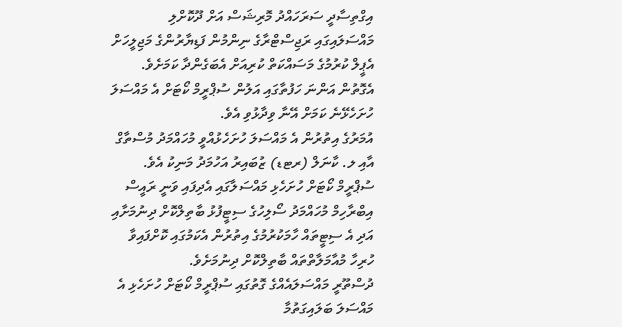އިގްތިސާދީ ސަރަހައްދު މޮރިޝަސް އަށް ދޫކޮށްލި މައްސަލައިގައި ރަޖިސްޓްރާގެ ނިންމުން ފަޑިޔާރުންގެ މަޖިލީހަށް އެޕީލް ކުރުމުގެ މަސައްކަތް ކުރިއަށް އެބަގެންދާ ކަމަށެވެ. އެގޮތުން އަންނަ ހަފުތާގައި އަލުން ސުޕްރީމް ކޯޓަށް އެ މައްސަލަ ހުށަހެޅޭނެ ކަމަށް އޭނާ ވިދާޅުވި އެވެ.
އުމަރުގެ އިތުރުން އެ މައްސަލަ ހުށަހެޅުއްވީ މުހައްމަދު މުސްތާގް އާއި ލ. ކާނަލް (ރޓޑ) ޒުބައިރު އަހުމަދު މަނިކު އެވެ.
ސުޕްރީމް ކޯޓަށް ހުށަހެޅި މައްސަލާގައި އެދިފައި ވަނީ ރައީސް އިބްރާހިމް މުހައްމަދު ސޯލިހުގެ ސިޓީފުޅު ބާތިލްކޮށް ދިނުމަށާއި އަދި އެ ސިޓީތައް ހާމަކުރުމުގެ އިތުރުން އެކަމުގައި ކޮށްފައިވާ ހުރިހާ މުއާމަލާތްތައް ބާތިލްކޮށް ދިނުމަށެވެ.
ދުސްތޫރީ މައްސަލައެއްގެ ގޮތުގައި ސުޕްރީމް ކޯޓަށް ހުށަހެޅި އެ މައްސަލަ ބަލައިގަތުމާ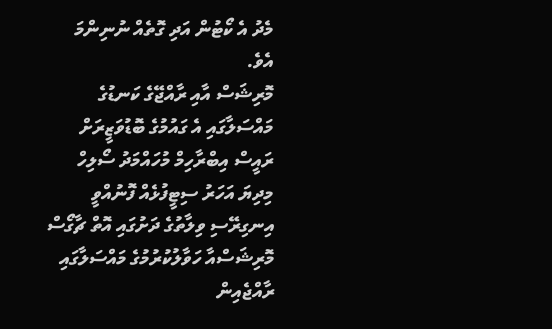މެދު އެ ކޯޓުން އަދި ގޮތެއް ނުނިންމަ އެވެ.
މޮރިޝަސް އާއި ރާއްޖޭގެ ކަނޑުގެ މައްސަލާގައި އެ ގައުމުގެ ބޮޑުވަޒީރަށް ރައީސް އިބްރާހިމް މުހައްމަދު ސޯލިހް މިދިޔަ އަހަރު ސިޓީފުޅެއް ފޮނުއްވީ އިނގިރޭސި ވިލާތުގެ ދަށުގައި އޮތް ޗާގޯސް މޮރިޝަސްއާ ހަވާލުކުރުމުގެ މައްސަލާގައި ރާއްޖެއިން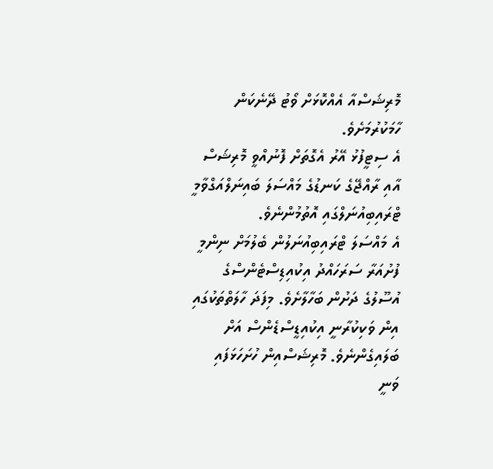މޮރިޝަސްއާ އެއްކޮޅަށް ވޯޓު ދޭނެކަން ހާމަކުރުމަށެވެ.
އެ ސިޓީފުޅު އޭރު އެގޮތަށް ފޮނުއްވީ މޮރިޝަސް އާއި ރާއްޖޭގެ ކަނޑުގެ މައްސަލަ ބައިނަލްއަގްވާމީ ޓްރައިބިއުނަލްގައި އޮތުމުންނެވެ.
އެ މައްސަލަ ޓްރައިބިއުނަލުން ބެލުމަށް ނިންމީ ފުށުއަރާ ސަރަހައްދު އިކުއިޑިސްޓެންސްގެ އުސޫލުގެ ދަށުން ބަހާލާށެވެ. މިފަދަ ހާލަތްތަކުގައި އިން ވަކިކުރާނީ އިކުއިޑީސްޑެންސް އަށް ބަލައިގެންނެވެ. މޮރިޝަސްއިން ހުށަހަޅަފައި ވަނީ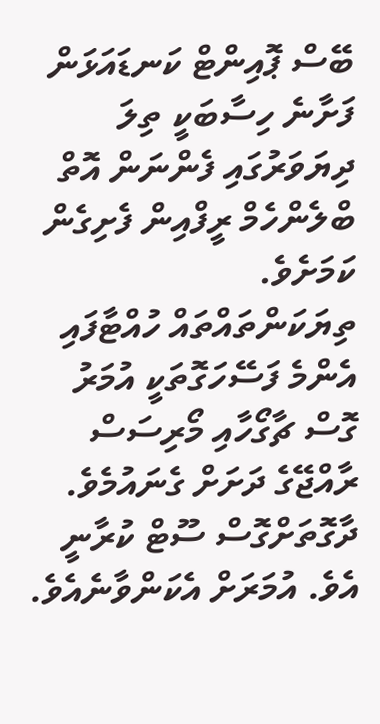ބޭސް ޕޮއިންޓް ކަނޑައަޅަން ފަށާނެ ހިސާބަކީ ތިލަ ދިޔަވަރުގައި ފެންނަން އޮތް ބްލެންހެމް ރީފްއިން ފެށިގެން ކަމަށެވެ.
ތިޔަކަންތައްތައް ހުއްޓާފައި އެންމެ ފަސޭހަގޮތަކީ އުމަރު ގޮސް ޗާގޯހާއި މޯރިސަސް ރާއްޖޭގެ ދަށަށް ގެނައުމެވެ. ދާގޮތަށްގޮސް ސޫޓް ކުރާނީ އެވެ. އުމަރަށް އެކަންވާނެއެވެ.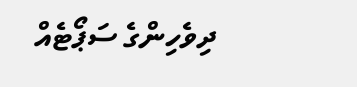ދިވެހިންގެ ސަޕޯޓެއް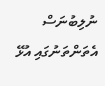ނުލިބުނަސް އެތަންތަނުގައި އުޅޭ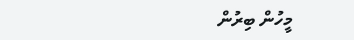މީހުން ބިރުން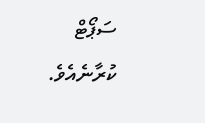ސަޕޯޓް ކުރާނެއެވެ.